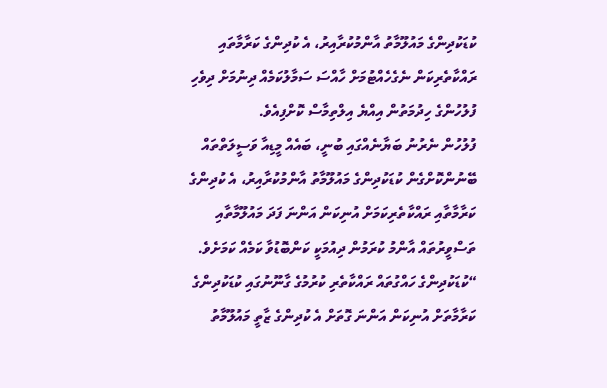ކުޑަކުދިންގެ މައުލޫމާތު އާންމުކުރާއިރު، އެ ކުދިންގެ ކަރާމާތައި ރައްކާތެރިކަން ނެގެހެއްޓުމަށް ހާއްސަ ސަމާލުކަމެއް ދިނުމަށް ދިވެހި ފުލުހުންގެ ހިދުމަތުން އިއްޔެ އިލްތިމާސް ކޮށްފިއެވެ.
ފުލުހުން ނެރުނު ބަޔާނެއްގައި ބުނީ، ބައެއް މީޑިއާ ވަސީލަތްތައް ބޭނުންކޮށްގެން ކުޑަކުދިންގެ މައުލޫމާތު އާންމުކުރާއިރު، އެ ކުދިންގެ ކަރާމާތާއި ރައްކާތެރިކަމަށް އުނިކަން އަންނަ ފަދަ މައުލޫމާތާއި ތަސްވީރުތައް އާންމު ކުރަމުން ދިއުމަކީ ކަންބޮޑުވާ ކަމެއް ކަމަށެވެ.
“ކުޑަކުދިންގެ ހައްގުތައް ރައްކާތެރި ކުރުމުގެ ގާނޫނުގައި ކުޑަކުދިންގެ ކަރާމާތަށް އުނިކަން އަންނަ ގޮތަށް އެ ކުދިންގެ ޒާތީ މައުލޫމާތު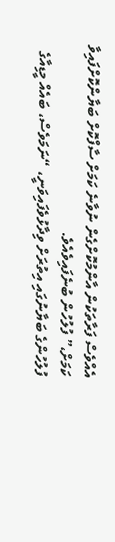އެއްވެސް ފަރާތަކުން އާންމުކޮށްގެން ނުވާނެ ކަމަށް ސާފްކޮށް ބަޔާންކޮށްފައިވާ ކަމަށް،” ފުލުހުން ބުނެފައިވެއެވެ.
ފުލުހުންގެ ބަޔާނުގައި އިތުރަށް ވިދާޅުވެފައިވަނީ، “ނަމަވެސް، ބައެއް މީޑިއާގެ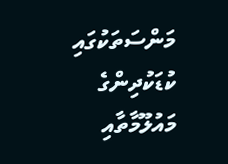މަންސަތަކުގައި ކުޑަކުދިންގެ މައުލޫމާތާއި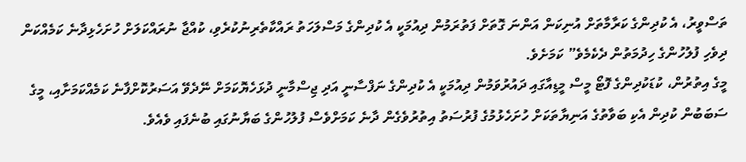ތަސްވީރު، އެ ކުދިންގެ ކަރާމާތަށް އުނިކަން އަންނަ ގޮތަށް ފަތުރަމުން ދިއުމަކީ އެ ކުދިންގެ މަސްލަހަތު ރައްކާތެރިނުކުރެވި، ކުއްޖާ ނުރައްކަލަށް ހުށަހެޅިދާނެ ކަމެއްކަން ދިވެހި ފުލުހުންގެ ހިދުމަތުން ދެކެމެވެ” ކަމަށެވެ.
މީގެ އިތުރުން، ކުޑަކުދިންގެ ފޮޓޯ މީސް މީޑިއާގައި ދައުރުވަމުން ދިއުމަކީ އެ ކުދިންގެ ނަފްސާނީ އަދި ޖިސްމާނީ ދުޅަހެޔޮކަމަށް ނޭދެވޭ އަސަރުކޮށްފާނެ ކަމެއްކަމަށާއި، މީގެ ސަބަބުން ކުދިން އެކި ބަވާތުގެ އަނިޔާތަކަށް ހުށަހެޅުމުގެ ފުރުސަތު އިތުރުވެގެން ދާނެ ކަމަށްވެސް ފުލުހުންގެ ބަޔާނުގައި ބުނެފައި ވެއެވެ.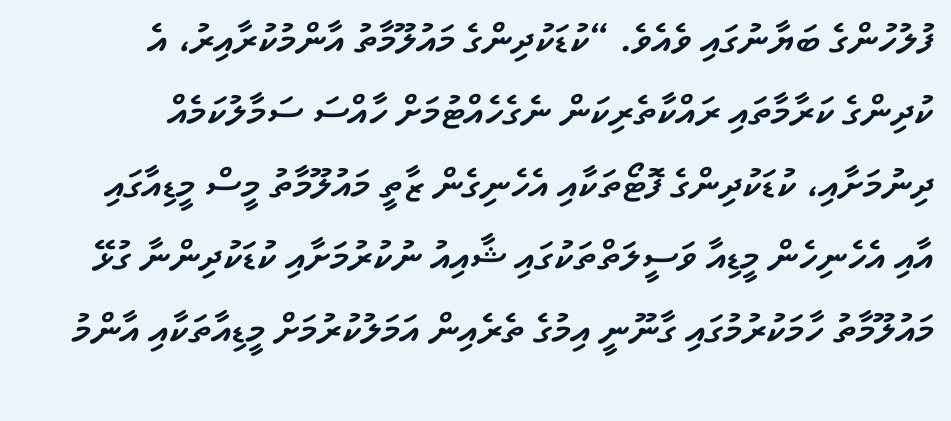ފުލުހުންގެ ބަޔާނުގައި ވެއެވެ. “ކުޑަކުދިންގެ މައުލޫމާތު އާންމުކުރާއިރު، އެ ކުދިންގެ ކަރާމާތައި ރައްކާތެރިކަން ނެގެހެއްޓުމަށް ހާއްސަ ސަމާލުކަމެއް ދިނުމަށާއި، ކުޑަކުދިންގެ ފޮޓޯތަކާއި އެހެނިގެން ޒާތީ މައުލޫމާތު މީސް މީޑިއާގައި އާއި އެހެނިހެން މީޑިއާ ވަސީލަތްތަކުގައި ޝާއިއު ނުކުރުމަށާއި ކުޑަކުދިންނާ ގުޅޭ މައުލޫމާތު ހާމަކުރުމުގައި ގާނޫނީ އިމުގެ ތެރެއިން އަމަލުކުރުމަށް މީޑިއާތަކާއި އާންމު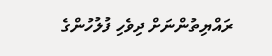ރައްޔިތުންނަށް ދިވެހި ފުލުހުންގެ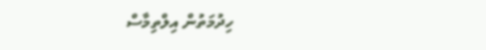ހިދުމަތުން އިލްތިމާސް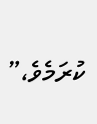ކުރަމެވެ،”